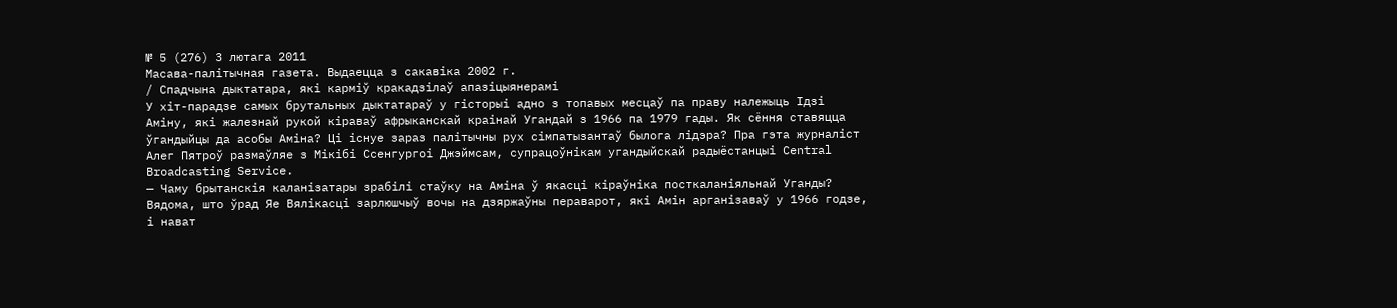№ 5 (276) 3 лютага 2011
Масава-палітычная газета. Выдаецца з сакавіка 2002 г.
/ Спадчына дыктатара, які карміў кракадзілаў апазіцыянерамі
У хіт-парадзе самых брутальных дыктатараў у гісторыі адно з топавых месцаў па праву належыць Ідзі Аміну, які жалезнай рукой кіраваў афрыканскай краінай Угандай з 1966 па 1979 гады. Як сёння ставяцца ўгандыйцы да асобы Аміна? Ці існуе зараз палітычны рух сімпатызантаў былога лідэра? Пра гэта журналіст Алег Пятроў размаўляе з Мікібі Ссенгургоі Джэймсам, супрацоўнікам угандыйскай радыёстанцыі Central Broadcasting Service.
— Чаму брытанскія каланізатары зрабілі стаўку на Аміна ў якасці кіраўніка посткаланіяльнай Уганды? Вядома, што ўрад Яе Вялікасці зарлюшчыў вочы на дзяржаўны пераварот, які Амін арганізаваў у 1966 годзе, і нават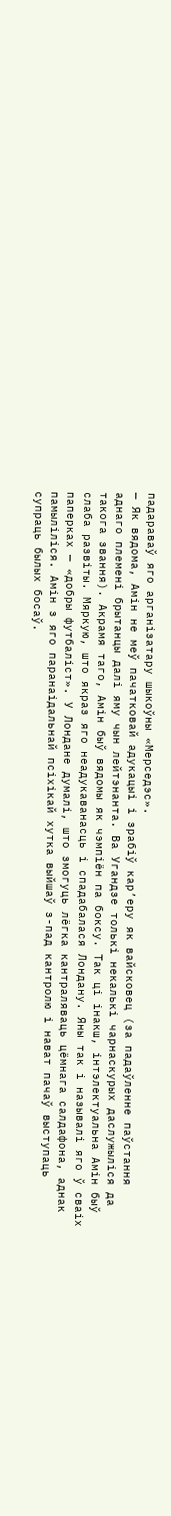падараваў яго арганізатару шыкоўны «Мерседэс».
— Як вядома, Амін не меў пачатковай адукацыі і зрабіў кар’еру як вайсковец (за падаўленне паўстання аднаго племені брытанцы далі яму чын лейтэнанта. Ва Угандзе толькі некалькі чарнаскурых даслужыліся да такога звання). Акрамя таго, Амін быў вядомы як чэмпіён па боксу. Так ці інакш, інтэлектуальна Амін быў слаба развіты. Мяркую, што якраз яго неадукаванасць і спадабалася Лондану. Яны так і называлі яго ў сваіх паперках — «добры футбаліст». У Лондане думалі, што змогуць лёгка кантраляваць цёмнага салдафона, аднак памыліліся. Амін з яго паранаідальнай псіхікай хутка выйшаў з-пад кантролю і нават пачаў выступаць супраць былых босаў.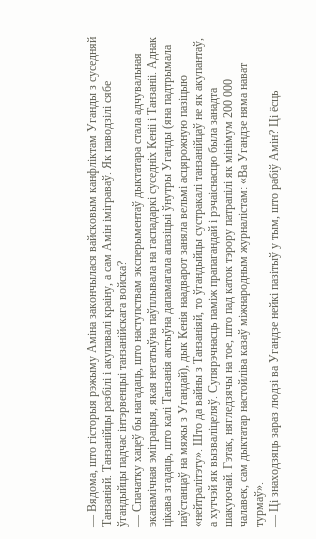— Вядома, што гісторыя рэжыму Аміна закончылася вайсковым канфліктам Уганды з суседняй Танзаніяй. Танзанійцы разбілі і акупавалі краіну, а сам Амін іміграваў. Як паводзілі сябе ўгандыйцы падчас інтэрвенцыі танзанійскага войска?
— Спачатку хацеў бы нагадаць, што наступствам эксперыментаў дыктатара стала адчувальная эканамічная эміграцыя, якая негатыўна паўплывала на гаспадаркі суседніх Кеніі і Танзаніі. Аднак цікава згадаць, што калі Танзанія актыўна дапамагала апазіцыі ўнутры Уганды (яна падтрымала паўстанцаў на мяжы з Угандай), дык Кенія наадварот заняла вельмі асцярожную пазіцыю «нейтралітэту». Што да вайны з Танзаніяй, то ўгандыйцы сустракалі танзанійцаў не як акупантаў, а хутчэй як вызваліцеляў. Супярэчнасць паміж прапагандай і рэчаіснасцю была занадта шакуючай. Гэтак, нягледзячы на тое, што пад каток тэрору патрапілі як мінімум 200 000 чалавек, сам дыктатар настойліва казаў міжнародным журналістам: «Ва Угандзе няма нават турмаў».
— Ці знаходзяць зараз людзі ва Угандзе нейкі пазітыў у тым, што рабіў Амін? Ці ёсць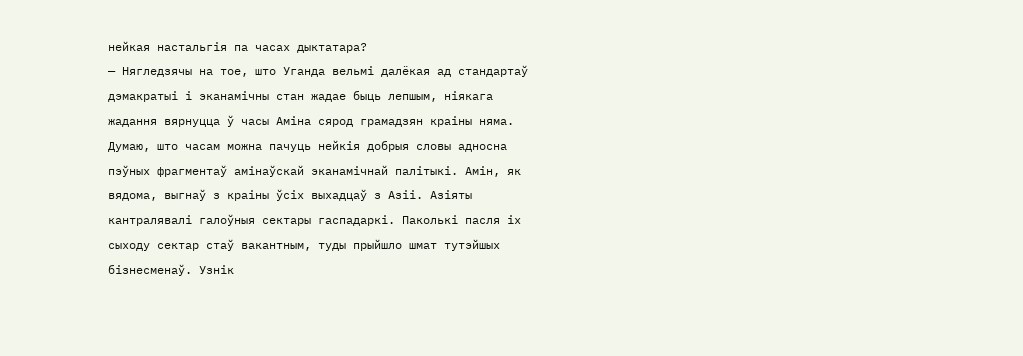нейкая настальгія па часах дыктатара?
— Нягледзячы на тое, што Уганда вельмі далёкая ад стандартаў дэмакратыі і эканамічны стан жадае быць лепшым, ніякага жадання вярнуцца ў часы Аміна сярод грамадзян краіны няма. Думаю, што часам можна пачуць нейкія добрыя словы адносна пэўных фрагментаў амінаўскай эканамічнай палітыкі. Амін, як вядома, выгнаў з краіны ўсіх выхадцаў з Азіі. Азіяты кантралявалі галоўныя сектары гаспадаркі. Паколькі пасля іх сыходу сектар стаў вакантным, туды прыйшло шмат тутэйшых бізнесменаў. Узнік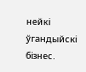нейкі ўгандыйскі бізнес.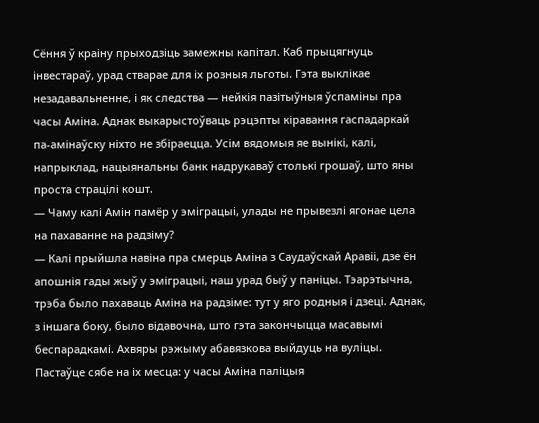Сёння ў краіну прыходзіць замежны капітал. Каб прыцягнуць інвестараў, урад стварае для іх розныя льготы. Гэта выклікае незадавальненне, і як следства — нейкія пазітыўныя ўспаміны пра часы Аміна. Аднак выкарыстоўваць рэцэпты кіравання гаспадаркай па-амінаўску ніхто не збіраецца. Усім вядомыя яе вынікі, калі, напрыклад, нацыянальны банк надрукаваў столькі грошаў, што яны проста страцілі кошт.
— Чаму калі Амін памёр у эміграцыі, улады не прывезлі ягонае цела на пахаванне на радзіму?
— Калі прыйшла навіна пра смерць Аміна з Саудаўскай Аравіі, дзе ён апошнія гады жыў у эміграцыі, наш урад быў у паніцы. Тэарэтычна, трэба было пахаваць Аміна на радзіме: тут у яго родныя і дзеці. Аднак, з іншага боку, было відавочна, што гэта закончыцца масавымі беспарадкамі. Ахвяры рэжыму абавязкова выйдуць на вуліцы. Пастаўце сябе на іх месца: у часы Аміна паліцыя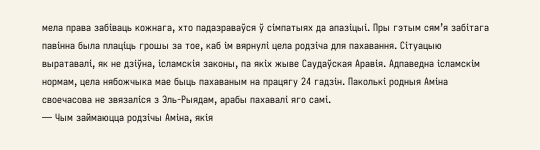мела права забіваць кожнага, хто падазраваўся ў сімпатыях да апазіцыі. Пры гэтым сям’я забітага павінна была плаціць грошы за тое, каб ім вярнулі цела родзіча для пахавання. Сітуацыю выратавалі, як не дзіўна, ісламскія законы, па якіх жыве Саудаўская Аравія. Адпаведна ісламскім нормам, цела нябожчыка мае быць пахаваным на працягу 24 гадзін. Паколькі родныя Аміна своечасова не звязаліся з Эль-Рыядам, арабы пахавалі яго самі.
— Чым займаюцца родзічы Аміна, якія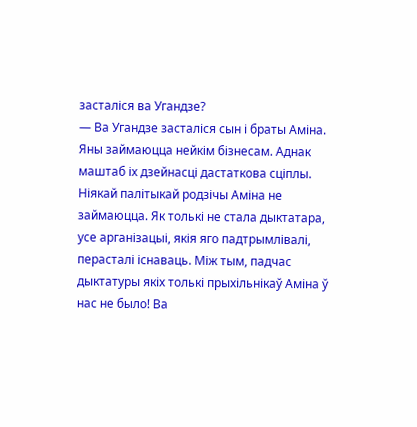засталіся ва Угандзе?
— Ва Угандзе засталіся сын і браты Аміна. Яны займаюцца нейкім бізнесам. Аднак маштаб іх дзейнасці дастаткова сціплы. Ніякай палітыкай родзічы Аміна не займаюцца. Як толькі не стала дыктатара, усе арганізацыі, якія яго падтрымлівалі, перасталі існаваць. Між тым, падчас дыктатуры якіх толькі прыхільнікаў Аміна ў нас не было! Ва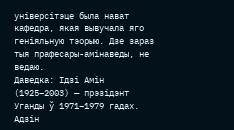універсітэце была нават кафедра, якая вывучала яго геніяльную тэорыю. Дзе зараз тыя прафесары-амінаведы, не ведаю.
Даведка: Ідзі Амін (1925–2003) — прэзідэнт Уганды ў 1971–1979 гадах. Адзін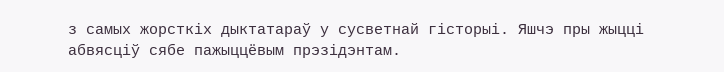з самых жорсткіх дыктатараў у сусветнай гісторыі. Яшчэ пры жыцці абвясціў сябе пажыццёвым прэзідэнтам.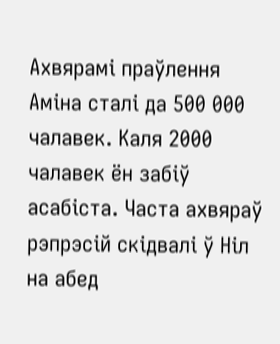Ахвярамі праўлення Аміна сталі да 500 000 чалавек. Каля 2000 чалавек ён забіў асабіста. Часта ахвяраў рэпрэсій скідвалі ў Ніл на абед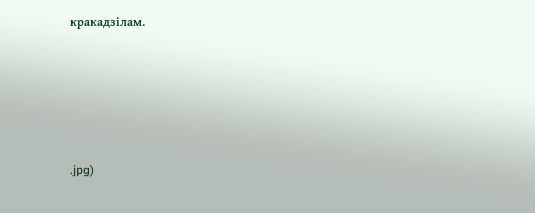кракадзілам.







.jpg)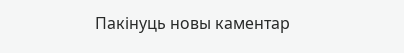Пакінуць новы каментар